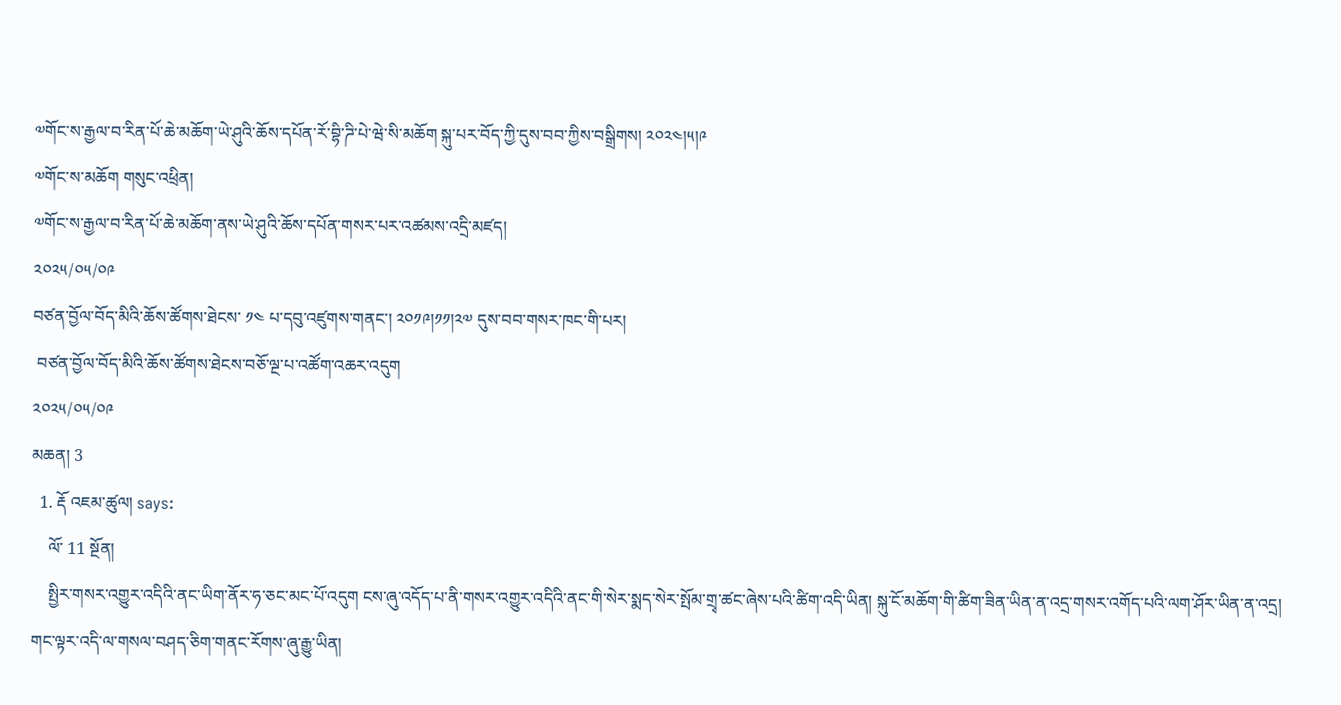༧གོང་ས་རྒྱལ་བ་རིན་པོ་ཆེ་མཆོག་ཡེ་ཤུའི་ཆོས་དཔོན་རོ་བྷི་ཌི་པེ་ཝེ་སི་མཆོག སྐུ་པར་བོད་ཀྱི་དུས་བབ་ཀྱིས་བསྒྲིགས། ༢༠༢༤།༥།༩
༧གོང་ས་མཆོག གསུང་འཕྲིན།
༧གོང་ས་རྒྱལ་བ་རིན་པོ་ཆེ་མཆོག་ནས་ཡེ་ཤུའི་ཆོས་དཔོན་གསར་པར་འཚམས་འདྲི་མཛད།
༢༠༢༥/༠༥/༠༩
བཙན་བྱོལ་བོད་མིའི་ཆོས་ཚོགས་ཐེངས་ ༡༤ པ་དབུ་འཛུགས་གནང་། ༢༠༡༩།༡༡།༢༧ དུས་བབ་གསར་ཁང་གི་པར།
 བཙན་བྱོལ་བོད་མིའི་ཆོས་ཚོགས་ཐེངས་བཅོ་ལྔ་པ་འཚོག་འཆར་འདུག
༢༠༢༥/༠༥/༠༩
མཆན། 3
  1. རྡོ འཇམ་ཚུལ། says:
    ལོ་ 11 སྔོན།
    སྤྱིར་གསར་འགྱུར་འདིའི་ནང་ཡིག་ནོར་ཧ་ཅང་མང་པོ་འདུག ངས་ཞུ་འདོད་པ་ནི་གསར་འགྱུར་འདིའི་ནང་གི་སེར་སྨད་སེར་སྤོམ་གྲྭ་ཚང་ཞེས་པའི་ཚིག་འདི་ཡིན། སྐུ་ངོ་མཆོག་གི་ཚིག་ཟིན་ཡིན་ན་འདྲ་གསར་འགོད་པའི་ལག་ཤོར་ཡིན་ན་འདྲ། གང་ལྟར་འདི་ལ་གསལ་བཤད་ཅིག་གནང་རོགས་ཞུ་རྒྱུ་ཡིན།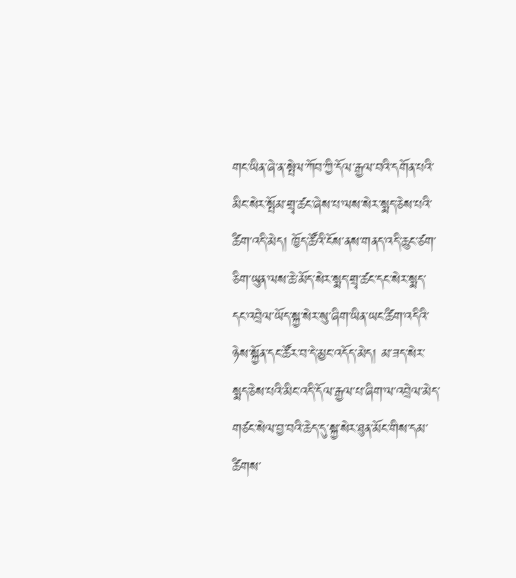གང་ཡིན་ཞེ་ན་སྤེལ་ཀོབ་ཀྱི་དོལ་རྒྱལ་བའི་དགོན་པའི་མིང་སེར་སྤོམ་གྲྭ་ཚང་ཞེས་པ་ལས་སེར་སྨད་ཅེས་པའི་ཚིག་འདི་མེད། ཁྱོད་ཚོའི་ངོས་ནས་གནད་འདི་ཆུང་ཙག་ཅིག་ཡུན་ལས་ཆེ་མོད་སེར་སྨད་གྲྭ་ཚང་དང་སེར་སྨད་དང་འབྲེལ་ཡོད་སྐྱ་སེར་སུ་ཞིག་ཡིན་ཡང་ཚིག་འདིའི་ཉེས་སྐྱོན་དང་ཚོར་བ་དེ་མྱང་འདོད་མེད། མ་ཟད་སེར་སྨད་ཅེས་པའི་མིང་འདི་དོལ་རྒྱལ་པ་ཞིག་ལ་འབྲེལ་མེད་གཙང་སེལ་བྱ་བའི་ཆེད་དུ་སྐྱ་སེར་ཐུན་མོང་གིས་དམ་ཚིགས་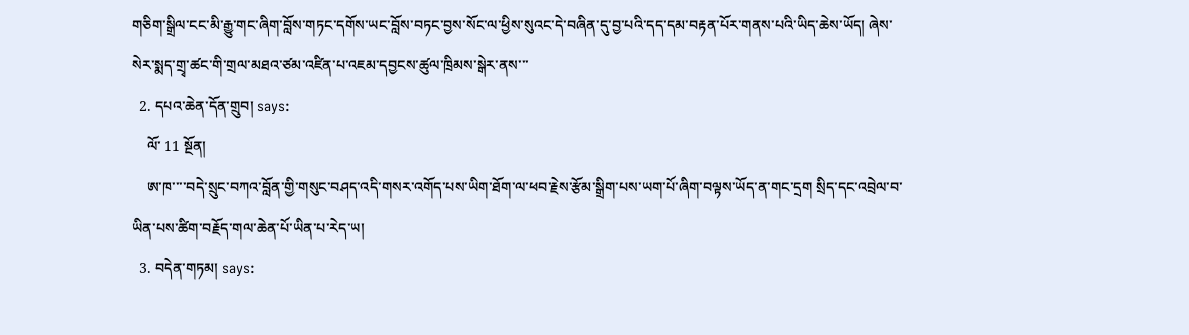གཅིག་སྒྲིལ་ངང་མི་རྒྱུ་གང་ཞིག་བློས་གཏང་དགོས་ཡང་བློས་བཏང་བྱས་སོང་ལ་ཕྱིས་སུའང་དེ་བཞིན་དུ་བྱ་པའི་དད་དམ་བརྟན་པོར་གནས་པའི་ཡིད་ཆེས་ཡོད། ཞེས་སེར་སྨད་གྲྭ་ཚང་གི་གྲལ་མཐའ་ཙམ་འཛིན་པ་འཇམ་དབྱངས་ཚུལ་ཁྲིམས་སྒེར་ནས་་་
  2. དཔའ་ཆེན་དོན་གྲུབ། says:
    ལོ་ 11 སྔོན།
    ཨ་ཁ་་་་བདེ་སྲུང་བཀའ་བློན་གྱི་གསུང་བཤད་འདི་གསར་འགོད་པས་ཡིག་ཐོག་ལ་ཕབ་རྗེས་རྩོམ་སྒྲིག་པས་ཡག་པོ་ཞིག་བལྟས་ཡོད་ན་གང་དྲག སྲིད་དང་འབྲེལ་བ་ཡིན་པས་ཚིག་བརྗོད་གལ་ཆེན་པོ་ཡིན་པ་རེད་ཡ།
  3. བདེན་གཏམ། says: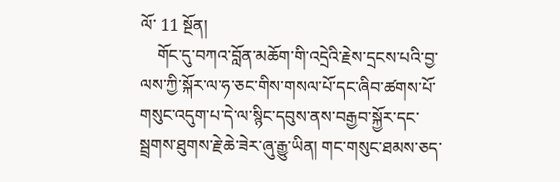ལོ་ 11 སྔོན།
    གོང་དུ་བཀའ་བློན་མཆོག་གི་འདྲེའི་རྗེས་དྲངས་པའི་བྱ་ལས་ཀྱི་སྐོར་ལ་ཧ་ཅང་གིས་གསལ་པོ་དང་ཞིབ་ཚགས་པོ་གསུང་འདུག་པ་དེ་ལ་སྙིང་དབུས་ནས་བརྒྱབ་སྐྱོར་དང་སྦྲགས་ཐུགས་རྗེ་ཆེ་ཟེར་ཞུ་རྒྱུ་ཡིན། གང་གསུང་ཐམས་ཅད་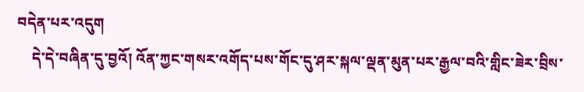བདེན་པར་འདུག
    དེ་དེ་བཞིན་དུ་བྱའོ། འོན་ཀྱང་གསར་འགོད་པས་གོང་དུ་ཤར་སྐལ་ལྡན་མུན་པར་རྒྱལ་བའི་གླིང་ཟེར་བྲིས་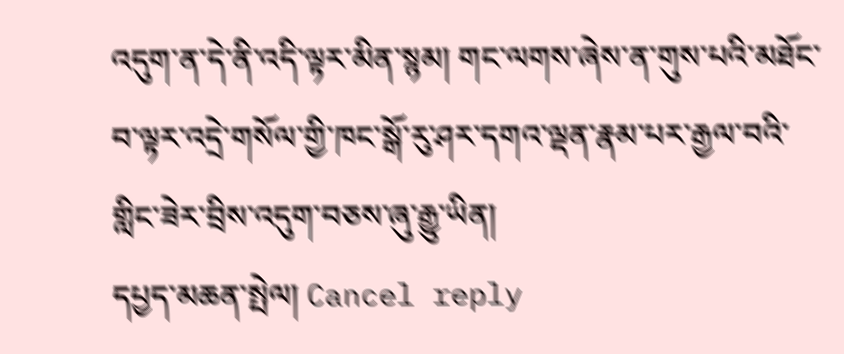འདུག་ན་དེ་ནི་འདི་ལྟར་མིན་སྙམ། གང་ལགས་ཞེས་ན་གུས་པའི་མཐོང་བ་ལྟར་འདྲེ་གསོལ་གྱི་ཁང་སྒོ་རུ་ཤར་དགའ་ལྡན་རྣམ་པར་རྒྱལ་བའི་གླིང་ཟེར་བྲིས་འདུག་བཅས་ཞུ་རྒྱུ་ཡིན།
དཔྱད་མཆན་སྤེལ། Cancel reply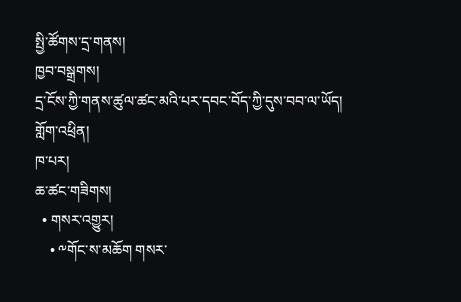སྤྱི་ཚོགས་དྲ་གནས།
ཁྱབ་བསྒྲགས།
དྲ་ངོས་ཀྱི་གནས་ཚུལ་ཚང་མའི་པར་དབང་བོད་ཀྱི་དུས་བབ་ལ་ཡོད།
གློག་འཕྲིན།
ཁ་པར།
ཆ་ཚང་གཟིགས།
  • གསར་འགྱུར།
    • ༸གོང་ས་མཆོག གསར་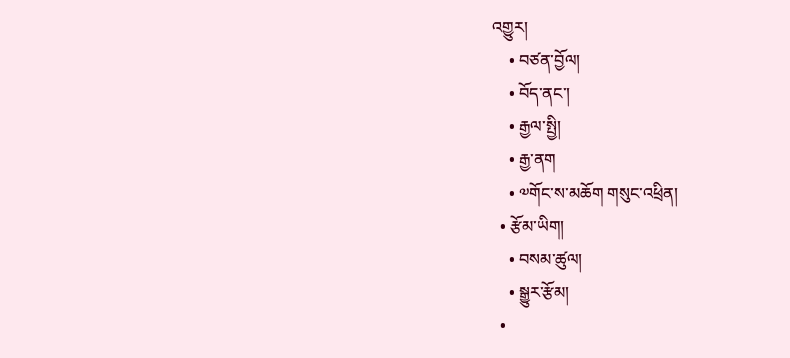འགྱུར།
    • བཙན་བྱོལ།
    • བོད་ནང་།
    • རྒྱལ་སྤྱི།
    • རྒྱ་ནག
    • ༧གོང་ས་མཆོག གསུང་འཕྲིན།
  • རྩོམ་ཡིག།
    • བསམ་ཚུལ།
    • སྒྱུར་རྩོམ།
  •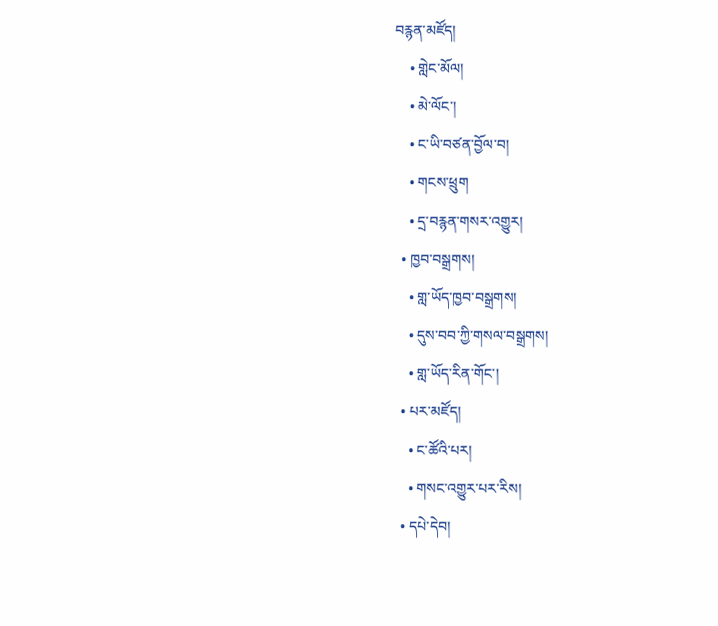བརྙན་མཛོད།
    • གླེང་མོལ།
    • མེ་ལོང་།
    • ང་ཡི་བཙན་བྱོལ་བ།
    • གངས་ཕྲུག
    • དྲ་བརྙན་གསར་འགྱུར།
  • ཁྱབ་བསྒྲགས།
    • གླ་ཡོད་ཁྱབ་བསྒྲགས།
    • དུས་བབ་ཀྱི་གསལ་བསྒྲགས།
    • གླ་ཡོད་རིན་གོང་།
  • པར་མཛོད།
    • ང་ཚོའི་པར།
    • གསང་འགྱུར་པར་རིས།
  • དཔེ་དེབ།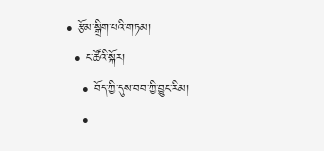• རྩོམ་སྒྲིག་པའི་གཏམ།
  • ང་ཚོའི་སྐོར།
    • བོད་ཀྱི་དུས་བབ་ཀྱི་བྱུང་རིམ།
    •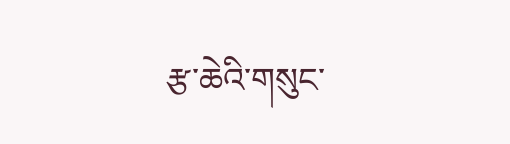རྩ་ཆེའི་གསུང་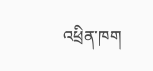འཕྲིན་ཁག